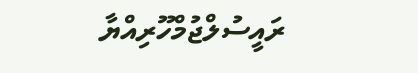ރައީސުލްޖުމްހޫރިއްޔާ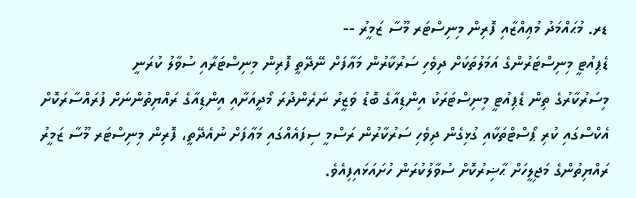ޑރ. މުޙައްމަދު މުޢިއްޒާއި ފޮރިން މިނިސްޓަރ މޫސާ ޒަމީރު --
ޑެޕިއުޓީ މިނިސްޓަރުންގެ އަމަލުތަކަށް ދިވެހި ސަރުކާރުން މަޢާފަށް ނޭދޭތީ ފޮރިން މިނިސްޓަރާއި ސުވާލު ކުރަނީ
މިސަރުކާރުގެ ތިން ޑެޕިއުޓީ މިނިސްޓަރަކު އިންޑިއާގެ ބޮޑު ވަޒީރު ނަރެންދުރަ މޯދީއަށާއި އިންޑިއާގެ ރައްޔިތުންނަށް ފުރައްސާރަކޮށް އެކްސްގައި ކުރި ޕޯސްޓްތަކާއި ގުޅިގެން ދިވެހި ސަރުކާރުން ރަސްމީ ސިފައެއްގައި މަޢާފަށް ނުއެދޭތީ، ފޮރިން މިނިސްޓަރ މޫސާ ޒަމީރު ރައްޔިތުންގެ މަޖިލީހަށް ޙާޟިރުކޮށް ސުވާލުކުރަން ހުށައަޅައިފިއެވެ.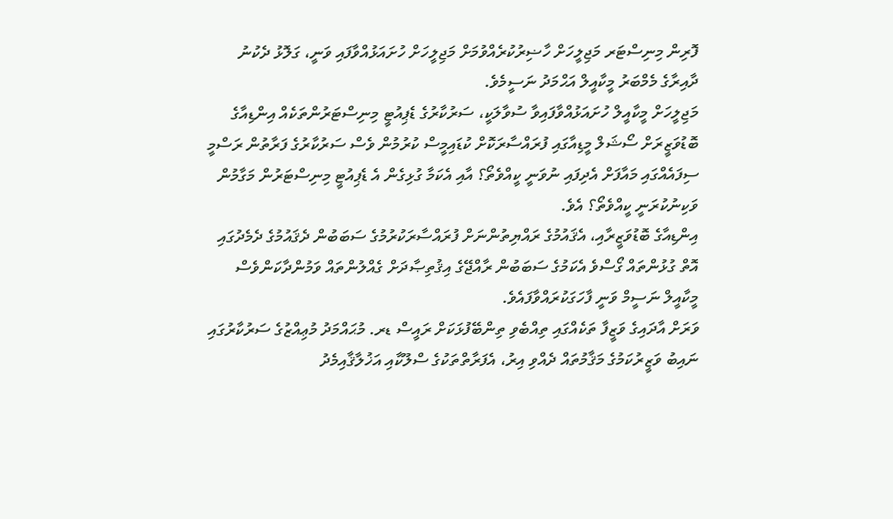ފޮރިން މިނިސްޓަރ މަޖިލީހަށް ހާޟިރުކުރެއްވުމަށް މަޖިލީހަށް ހުށައަޅުއްވާފައި ވަނީ، ގަލޮޅު ދެކުނު ދާއިރާގެ މެމްބަރު މީކާއީލް އަޙްމަދު ނަސީމެވެ.
މަޖިލީހަށް މީކާއީލް ހުށައަޅުއްވާފައިވާ ސުވާލަކީ، ސަރުކާރުގެ ޑެޕިއުޓީ މިނިސްޓަރުންތަކެއް އިންޑިއާގެ ބޮޑުވަޒީރަށް ސޯޝަލް މީޑިއާގައި ފުރައްސާރަކޮށް ކުޑައިމީސް ކުރުމުން ވެސް ސަރުކާރުގެ ފަރާތުން ރަސްމީ ސިފައެއްގައި މައާފަށް އެދިފައި ނުވަނީ ކީއްވެތޯ؟ އާއި އެކަމާ ގުޅިގެން އެ ޑެޕިއުޓީ މިނިސްޓަރުން މަގާމުން ވަކިނުކުރަނީ ކީއްވެތޯ؟ އެވެ.
އިންޑިއާގެ ބޮޑުވަޒީރާއި، އެޤައުމުގެ ރައްޔިތުންނަށް ފުރައްސާރަކުރުމުގެ ސަބަބުން ދެޤައުމުގެ ދެމެދުގައި އޮތް ގުޅުންތައް ގޯސްވެ އެކަމުގެ ސަބަބުން ރާއްޖޭގެ އިޤުތިޞާދަށް ގެއްލުންތައް ވަމުންދާކަންވެސް މީކާއީލް ނަސީމް ވަނީ ފާހަގަކުރައްވާފައެވެ.
ވަރަށް އާދައިގެ ވަޒީފާ ތަކެއްގައި ތިއްބެވި ތިންބޭފުޅަކަށް ރައީސް ޑރ. މުޙައްމަދު މުޢިއްޒުގެ ސަރުކާރުގައި ނައިބު ވަޒީރުކަމުގެ މަޤާމުތައް ދެއްވި އިރު، އެފަރާތްތަކުގެ ސްލޫކާއި އަޚުލާޤާއިމެދު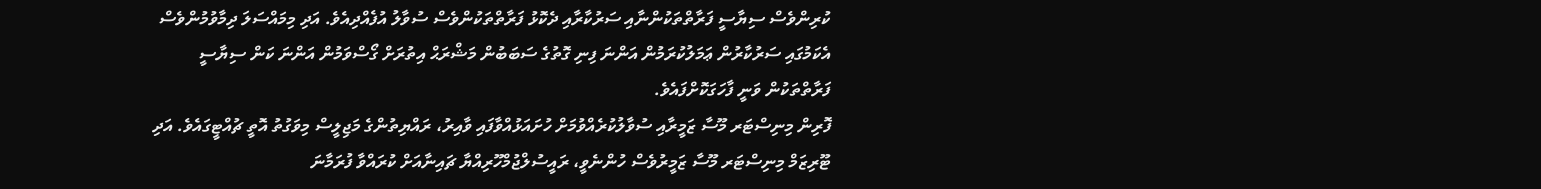ކުރިންވެސް ސިޔާސީ ފަރާތްތަކުންނާއި ސަރުކާރާއި ދެކޮޅު ފަރާތްތަކުންވެސް ސުވާލު އުފެއްދިއެވެ. އަދި މިމައްސަލަ ދިމާވުމުންވެސް އެކަމުގައި ސަރުކާރުން ޢަމަލުކުރަމުން އަންނަ ފިނި ގޮތުގެ ސަބަބުން މަޝްރަޙް އިތުރަށް ގޯސްވަމުން އަންނަ ކަން ސިޔާސީ ފަރާތްތަކުން ވަނީ ފާހަގަކޮށްފައެވެ.
ފޮރިން މިނިސްޓަރ މޫސާ ޒަމީރާއި ސުވާލުކުރެއްވުމަށް ހުށައަޅުއްވާފައި ވާއިރު، ރައްޔިތުންގެ މަޖިލީސް މިވަގުތު އޮތީ ޗުއްޓީގައެވެ. އަދި ޓޫރިޒަމް މިނިސްޓަރ މޫސާ ޒަމީރުވެސް ހުންނެވީ، ރައީސުލްޖުމްހޫރިއްޔާ ޗައިނާއަށް ކުރައްވާ ފުރަމާނަ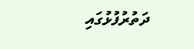ދަތުރުފުޅުގައި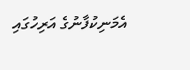އެމަނިކުފާނުގެ އަރިހުގައި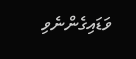ވަޑައިގެންނެވި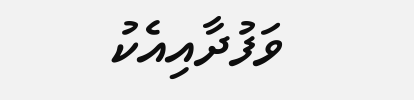ވަފުދާއިއެކު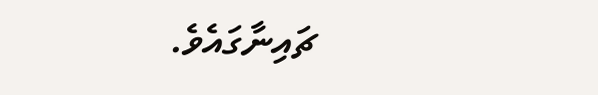ޗައިނާގައެވެ.